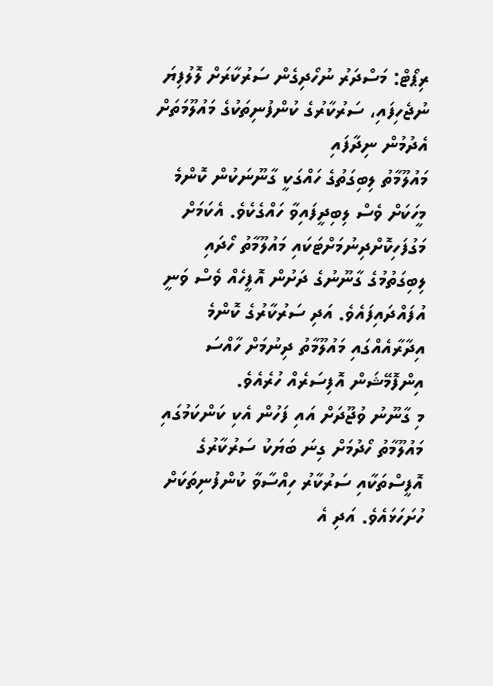ރިޕޯޓް: މަސްދަރު ނުހޯދިގެން ސަރުކާރަށް ލޮލުފިޔަ ނުޖެހިފައި، ސަރުކާރުގެ ކުންފުނިތަކުގެ މައުލޫމަތަށް އެދުމުން ނިދާފައި
މައުލޫމާތު ލިބިގަތުގެ ހައްގަކީ ގާނޫނަކުން ކޮންމެ މީހަކަށް ވެސް ލިބިދީފައިވާ ހައްގެކެވެ. އެކަމަށް މަގުފަހިކޮށްދިނުމަށްޓަކައި މައުލޫމާތު ހޯދައި ލިބިގަތުމުގެ ގާނޫނުގެ ދަށުން އޮފީހެއް ވެސް ވަނީ އުފައްދައިފައެވެ. އަދި ސަރުކާރުގެ ކޮންމެ އިދާރާއެއްގައި މައުލޫމާތު ދިނުމަށް ހާއްސަ އިންފޮމޭޝަން އޮފިސަރެއް ހުރެއެވެ.
މި ގާނޫނު ވުޖޫދަށް އައި ފަހުން އެކި ކަންކަމުގައި މައުލޫމާތު ހޯދުމަށް ގިނަ ބަޔަކު ސަރުކާރުގެ އޮފީސްތަކާއި ސަރުކާރު ހިއްސާވާ ކުންފުނިތަކަށް ހުށަހަޅައެވެ. އަދި އެ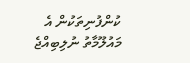ކުންފުނިތަކުން އެ މައުލޫމާތު ނުލިބިއްޖެ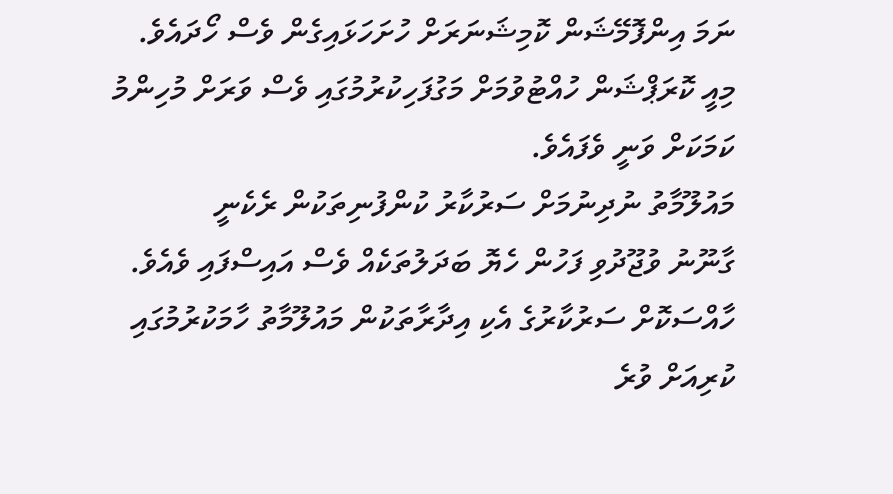ނަމަ އިންފޮމޭޝަން ކޮމިޝަނަރަށް ހުށަހަޅައިގެން ވެސް ހޯދައެވެ. މިއީ ކޮރަޕްޝަން ހުއްޓުވުމަށް މަގުފަހިކުރުމުގައި ވެސް ވަރަށް މުހިންމު ކަމަކަށް ވަނީ ވެފައެވެ.
މައުލޫމާތު ނުދިނުމަށް ސަރުކާރު ކުންފުނިތަކުން ރެކެނީ
ގާނޫނު ވުޖޫދުވި ފަހުން ހެޔޮ ބަދަލުތަކެއް ވެސް އައިސްފައި ވެއެވެ. ހާއްސަކޮށް ސަރުކާރުގެ އެކި އިދާރާތަކުން މައުލޫމާތު ހާމަކުރުމުގައި ކުރިއަށް ވުރެ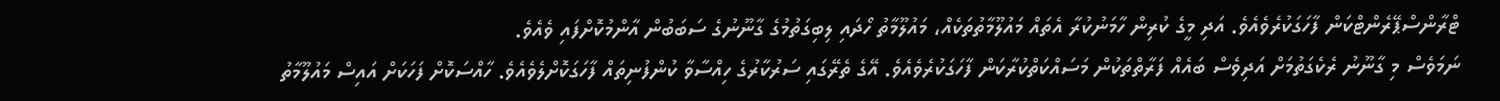ޓްރާންސްޕޭރެންޓްކަން ފާހަގަކުރެވެއެވެ. އަދި މީގެ ކުރިން ހާމަނުކުރާ އެތައް މައުލޫމާތުތަކެއް، މައުލޫމާތު ހޯދައި ލިބިގަތުމުގެ ގާނޫނުގެ ސަބަބުން އާންމުކޮށްފައި ވެއެވެ.
ނަމަވެސް މި ގާނޫނު ރެކެގަތުމަށް އަދިވެސް ބައެއް ފަރާތްތަކުން މަސައްކަތްކުރާކަން ފާހަގަކުރެވެއެވެ. އޭގެ ތެރޭގައި ސަރުކާރުގެ ހިއްސާވާ ކުންފުނިތައް ފާހަގަކޮށްލެވެއެވެ. ހާއްސަކޮށް ފަހަކަށް އައިސް މައުލޫމާތު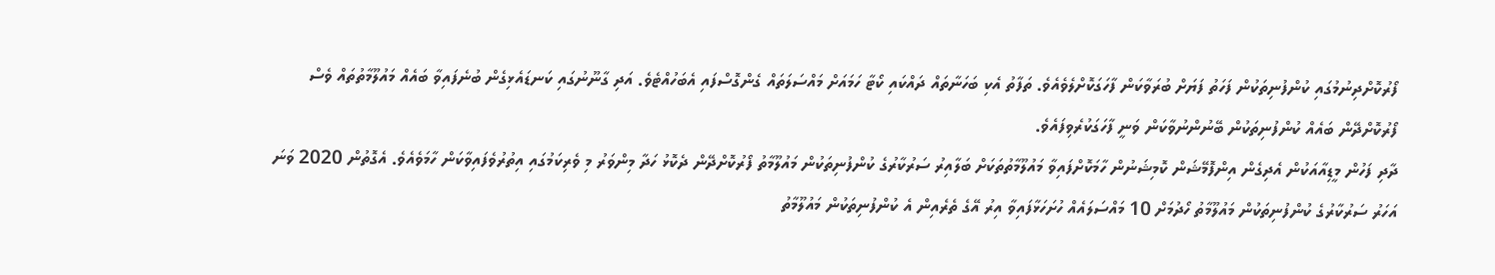ފޯރުކޮށްދިނުމުގައި ކުންފުނިތަކުން ފަހަތު ފަޔަށް ބުރަވާކަން ފާހަގަކޮށްލެވެއެވެ. ތަފާތު އެކި ބަހަނާތައް ދައްކައި ކޯޓާ ހަމައަށް މައްސަލަތައް ގެންގޮސްފައި އެބަހުއްޓެވެ. އަދި ގާނޫނުގައި ކަނޑައެޅިގެން ބުނެފައިވާ ބައެއް މައުލޫމާތުތައް ވެސް ފޯރުކޮށްދޭން ބައެއް ކުންފުނިތަކުން ބޭނުންނުވާކަން ވަނީ ފާހަގަކުރެވިފައެވެ.
ދާދި ފަހުން މީޑިއާއަކުން އެދިގެން އިންފޮމޭޝަން ކޮމިޝަނުން ހާމަކޮށްފައިވާ މައުލޫމާތުތަކަށް ބަލާއިރު ސަރުކާރުގެ ކުންފުނިތަކުން މައުލޫމާތު ފޯރުކޮށްދޭން ދެކޮޅު ހަދާ މިންވަރު މި ވެރިކަމުގައި އިތުރުވެފައިވާކަން ހާމަވެއެވެ. އެގޮތުން 2020 ވަނަ އަހަރު ސަރުކާރުގެ ކުންފުނިތަކުން މައުލޫމާތު ހޯދުމަށް 10 މައްސަލައެއް ހުށަހަޅާފައިވާ އިރު އޭގެ ތެރެއިން އެ ކުންފުނިތަކުން މައުލޫމާތު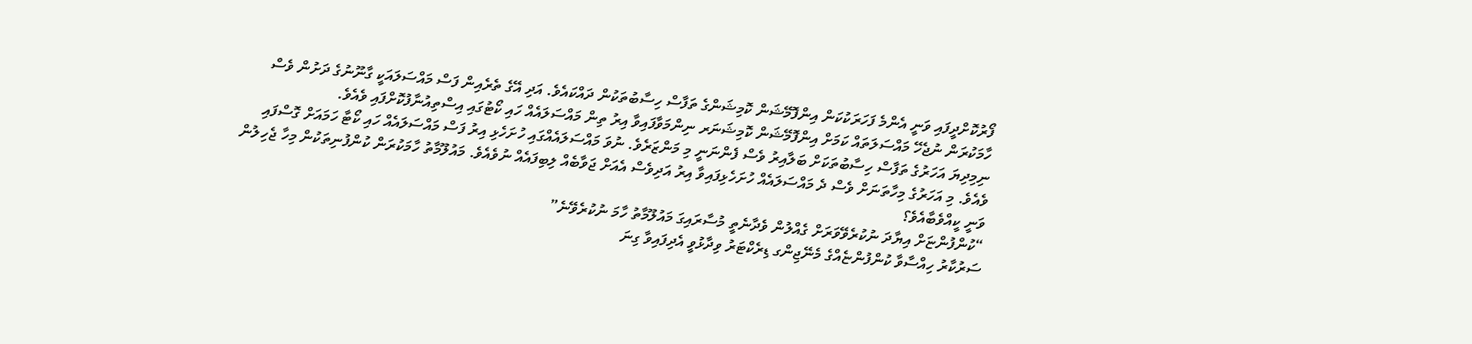ފޯރުކޮށްދީފައި ވަނީ އެންމެ ފަހަރަކުކަން އިންފޮމޭޝަން ކޮމިޝަންގެ ތަފާސް ހިސާބުތަކުން ދައްކައެވެ. އަދި އޭގެ ތެރެއިން ފަސް މައްސަލައަކީ ގާނޫނުގެ ދަށުން ވެސް ހާމަކުރަން ނުޖެހޭ މައްސަލަތައް ކަމަށް އިންފޮމޭޝަން ކޮމިޝަނަރ ނިންމަވާފައިވާ އިރު ތިން މައްސަލައެއް ހައި ކޯޓުގައި އިސްތިއުނާފުކޮށްފައި ވެއެވެ.
ނިމިދިޔަ އަހަރުގެ ތަފާސް ހިސާބުތަކަށް ބަލާއިރު ވެސް ފެންނަނީ މި މަންޒަރެވެ. ނުވަ މައްސަލައެއްގައި ހުށަހެޅި އިރު ފަސް މައްސަލައެއް ހައި ކޯޓާ ހަމައަށް ގޮސްފައި ވެއެވެ. މި އަހަރުގެ މިހާތަނަށް ވެސް ދެ މައްސަލައެއް ހުށަހެޅިފައިވާ އިރު އަދިވެސް އެއަށް ޖަވާބެއް ލިބިފައެއް ނުވެއެވެ. މައުލޫމާތު ހާމަކުރަން ކުންފުނިތަކުން މިހާ ޖެހިލުން ވަނީ ކީއްވެބާއެވެ؟
“ކުންފުންޏަށް އިޔާދަ ނުކުރެވޭވަރަށް ގެއްލުން ވެދާނެތީ މުސާރައިގަ މައުލޫމާތު ހާމަ ނުކުރެވޭނެ”
ސަރުކާރު ހިއްސާވާ ކުންފުންޏެއްގެ މެނޭޖިންގ ޑިރެކްޓަރު ވިދާޅުވީ އެދިފައިވާ ގިނަ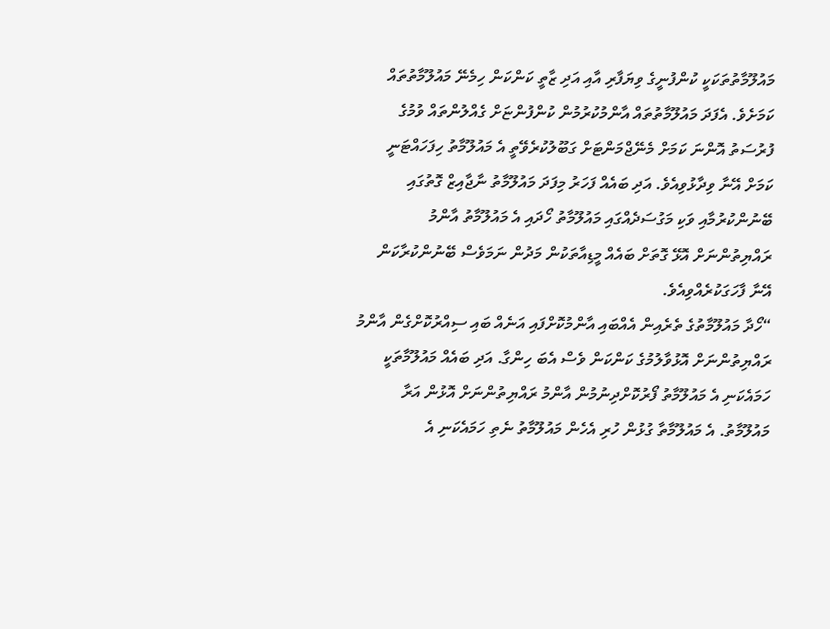މައުލޫމާތުތަކަކީ ކުންފުނީގެ ވިޔަފާރި އާއި އަދި ޒާތީ ކަންކަން ހިމެނޭ މައުލޫމާތުތައް ކަމަށެވެ. އެފަދަ މައުލޫމާތުތައް އާންމުކުރުމުން ކުންފުންޏަށް ގެއްލުންތައް ވުމުގެ ފުރުސަތު އޮންނަ ކަމަށް މެނޭޖްމަންޓަށް ގަބޫލުކުރެވޭތީ އެ މައުލޫމާތު ހިފަހައްޓަނީ ކަމަށް އޭނާ ވިދާޅުވިއެވެ. އަދި ބައެއް ފަހަރު މިފަދަ މައުލޫމާތު ނާޖާއިޒް ގޮތުގައި ބޭނުންކުރުމާއި ވަކި މަގުސަދެއްގައި މައުލޫމާތު ހޯދައި އެ މައުލޫމާތު އާންމު ރައްޔިތުންނަށް އޮޅޭ ގޮތަށް ބައެއް މީޑިއާތަކުން މަދުން ނަމަވެސް ބޭނުންކުރާކަން އޭނާ ފާހަގަކުރެއްވިއެވެ.
“ހޯދާ މައުލޫމާތުގެ ތެރެއިން އެއްބައި އާންމުކޮށްފައި އަނެއް ބައި ސިއްރުކޮށްގެން އާންމު ރައްޔިތުންނަށް އޮޅުވާލުމުގެ ކަންކަން ވެސް އެބަ ހިންގާ. އަދި ބައެއް މައުލޫމާތަކީ ހަމައެކަނި އެ މައުލޫމާތު ފޯރުކޮށްދިނުމުން އާންމު ރައްޔިތުންނަށް އޮޅުން އަރާ މައުލޫމާތު. އެ މައުލޫމާތާ ގުޅުން ހުރި އެހެން މައުލޫމާތު ނެތި ހަމައެކަނި އެ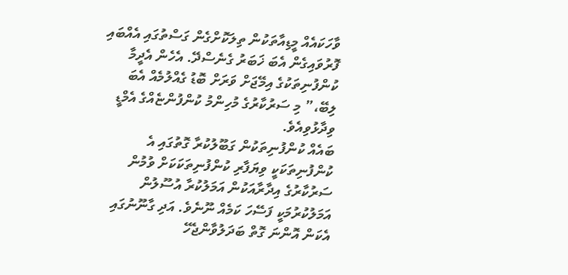ވާހަކައެއް މީޑިއާތަކުން ތިލަކޮށްގެން ގަސްތުގައި އެއްބައި ފޮރުވައިގެން އެބަ ޚަބަރު ގެނެސްދޭ. އެހެން އެދީމާ ކުންފުނިތަކުގެ އިމޭޖަށް ވަރަށް ބޮޑު ގެއްލުމެއް އެބަ ލިބޭ،” މި ސަރުކާރުގެ މުހިންމު ކުންފުންޏެއްގެ އެމްޑީ ވިދާޅުވިއެވެ.
ބައެއް ކުންފުނިތަކުން ގަބޫލުކުރާ ގޮތުގައި އެ ކުންފުނިތަކަކީ ވިޔަފާރި ކުންފުނިތަކަކަށް ވުމުން ސަރުކާރުގެ އިދާރާއަކުން އަމަލުކުރާ އުސޫލުން އަމަލުކުރުމަކީ ފަސޭހަ ކަމެއް ނޫނެވެ. އަދި ގާނޫނުގައި އެކަން އޮންނަ ގޮތް ބަދަލުވާންޖެހޭ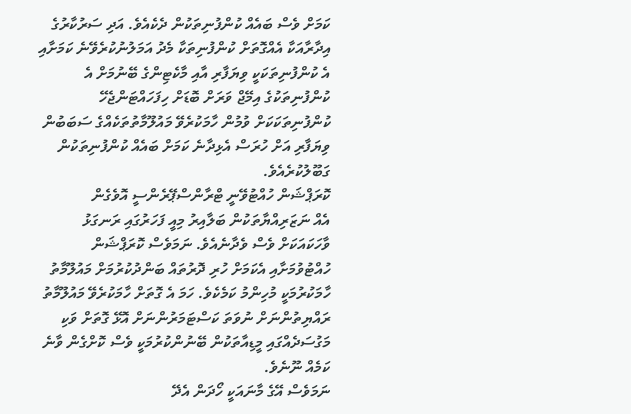ކަމަށް ވެސް ބައެއް ކުންފުނިތަކުން ދެކެއެވެ. އަދި ސަރުކާރުގެ އިދާރާއަކާ އެއްގޮތަށް ކުންފުނިތަކާ މެދު އަމަލުނުކުރެވޭނެ ކަމަށާއި އެ ކުންފުނިތަކަކީ ވިޔަފާރި އާއި މާކެޓިންގެ ބޭނުމަށް އެ ކުންފުނިތަކުގެ އިމޭޖް ވަރަށް ބޮޑަށް ހިފަހައްޓަންޖެހޭ ކުންފުނިތަކަކަށް ވުމުން ހާމަކުރެވޭ މައުލޫމާތުތަކެއްގެ ސަބަބުން ވިޔަފާރި އަށް ހުރަސް އެޅިދާނެ ކަމަށް ބައެއް ކުންފުނިތަކުން ގަބޫލުކުރެއެވެ.
ކޮރަޕްޝަން ހުއްޓުވޭނީ ޓްރާންސްޕޭރެންސީ އޮވެގެން
އެއް ނަޒަރިއްޔާތަކުން ބަލާއިރު މިއީ ފަހަރުގައި ރަނގަޅު ވާހަކައަކަށް ވެސް ވެދާނެއެވެ. ނަމަވެސް ކޮރަޕްޝަން ހުއްޓުވުމަށާއި އެކަމަށް ހުރި ދޮރުތައް ބަންދުކުރުމަށް މައުލޫމާތު ހާމަކުރުމަކީ މުހިންމު ކަމެކެވެ. ހަމަ އެ ގޮތަށް ހާމަކުރެވޭ މައުލޫމާތު ރައްޔިތުންނަށް ނުވަތަ ކަސްޓަމަރުންނަށް އޮޅޭ ގޮތަށް ވަކި މަގުސަދެއްގައި މީޑިއާތަކުން ބޭނުންކުރުމަކީ ވެސް ކޮށްގެން ވާނެ ކަމެއް ނޫނެވެ.
ނަމަވެސް އޭގެ މާނައަކީ ހޯދަން އެދޭ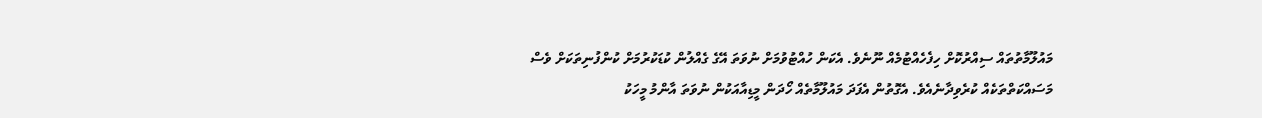މައުލޫމާތުތައް ސިއްރުކޮށް ހިފެހެއްޓުމެއް ނޫނެވެ. އެކަން ހުއްޓުވުމަށް ނުވަތަ އޭގެ ގެއްލުން ކުޑަކުރުމަށް ކުންފުނިތަކަށް ވެސް މަސައްކަތްތަކެއް ކުރެވިދާނެއެވެ. އެގޮތުން އެފަދަ މައުލޫމާތެއް ހޯދަން މީޑިއާއަކުން ނުވަތަ އާންމު މީހަކު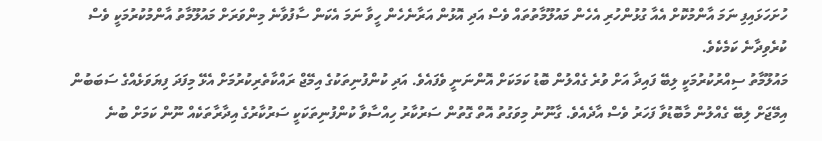ހުށަހަޅައިފި ނަމަ އާންމުކޮށް އެއާ ގުޅުންހުރި އެހެން މައުލޫމާތުތައް ވެސް އަދި އޮޅުން އަރާނެހެން ހީވާ ނަމަ އެކަން ސާފުވާނެ މިންވަރަށް މައުލޫމާތު އާންމުކުރުމަކީ ވެސް ކުރެވިދާނެ ކަމެކެވެ.
މައުލޫމާތު ސިއްރުކުރުމަކީ ލިބޭ ފައިދާ އަށް ވުރެ ގެއްލުން ބޮޑު ކަމަކަށް އޮންނަނީ ވެފައެވެ. އަދި ކުންފުނިތަކުގެ އިމޭޖް ރައްކާތެރިކުރުމަށް އެޅޭ މިފަދަ ފިޔަވަޅެއްގެ ސަބަބުން އިމޭޖަށް ލިބޭ ގެއްލުން މާބޮޑުވާ ފަހަރު ވެސް އާދެއެވެ. ގާނޫނު މިވަގުތު އޮތް ގޮތުން ސަރުކާރު ހިއްސާވާ ކުންފުނިތަކަކީ ސަރުކާރުގެ އިދާރާތަކެއް ނޫން ކަމަށް ބުނެ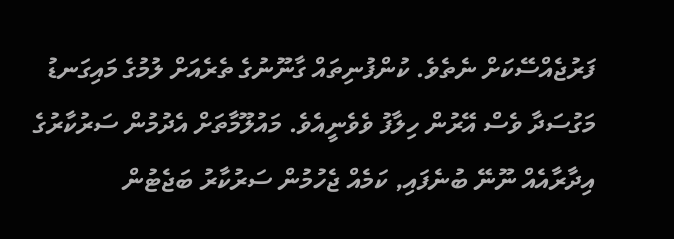ފަރުޖެއްސޭކަށް ނެތެވެ. ކުންފުނިތައް ގާނޫނުގެ ތެރެއަށް ލުމުގެ މައިގަނޑު މަގުސަދާ ވެސް އޭރުން ހިލާފު ވެވެނީއެވެ. މައުލޫމާތަށް އެދުމުން ސަރުކާރުގެ އިދާރާއެއް ނޫނޭ ބުނެފައި, ކަމެއް ޖެހުމުން ސަރުކާރު ބަޖެޓުން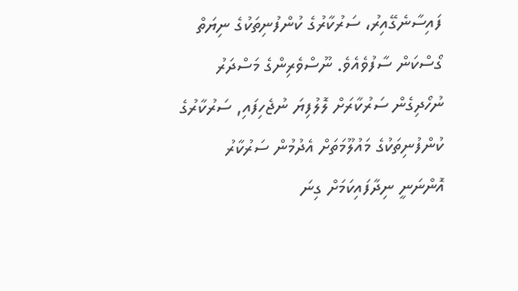ފައިސާނެގޭއިރު، ސަރުކާރުގެ ކުންފުނިތަކުގެ ނިޔަތް ގޯސްކަން ސާފުވެއެވެ. ނޫސްވެރިންގެ މަސްދަރު ނުހޯދިގެން ސަރުކާރަށް ލޮލުފިޔަ ނުޖެހިފައި, ސަރުކާރުގެ ކުންފުނިތަކުގެ މައުލޫމަތަށް އެދުމުން ސަރުކާރު އޮންނަނީ ނިދާފައިކަމަށް ގިނަ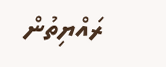ރައްޔިތުން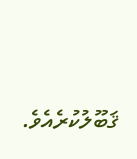ޤަބޫލުކުރެއެވެ.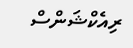ރިއެކްޝަންސް